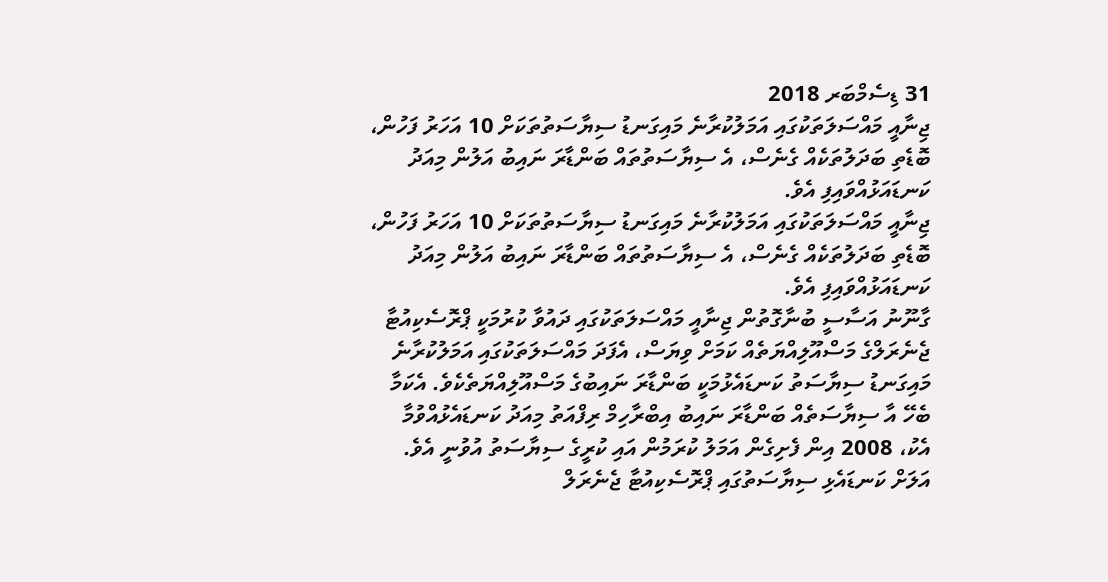31 ޑިސެމްބަރ 2018
ޖިނާއީ މައްސަލަތަކުގައި އަމަލުކުރާނެ މައިގަނޑު ސިޔާސަތުތަކަށް 10 އަހަރު ފަހުން، ބޮޑެތި ބަދަލުތަކެއް ގެނެސް، އެ ސިޔާސަތުތައް ބަންޑާރަ ނައިބު އަލުން މިއަދު ކަނޑައަޅުއްވައިފި އެވެ.
ޖިނާއީ މައްސަލަތަކުގައި އަމަލުކުރާނެ މައިގަނޑު ސިޔާސަތުތަކަށް 10 އަހަރު ފަހުން، ބޮޑެތި ބަދަލުތަކެއް ގެނެސް، އެ ސިޔާސަތުތައް ބަންޑާރަ ނައިބު އަލުން މިއަދު ކަނޑައަޅުއްވައިފި އެވެ.
ގާނޫނު އަސާސީ ބުނާގޮތުން ޖިނާއީ މައްސަލަތަކުގައި ދައުވާ ކުރުމަކީ ޕްރޮސެކިއުޓާ ޖެނެރަލްގެ މަސްއޫލިއްޔަތެއް ކަމަށް ވިޔަސް، އެފަދަ މައްސަލަތަކުގައި އަމަލުކުރާނެ މައިގަނޑު ސިޔާސަތު ކަނޑައެޅުމަކީ ބަންޑާރަ ނައިބުގެ މަސްއޫލިއްޔަތެކެވެ. އެކަމާ ބެހޭ އާ ސިޔާސަތެއް ބަންޑާރަ ނައިބު އިބްރާހިމް ރިފްއަތު މިއަދު ކަނޑައެޅުއްވުމާ އެކު، 2008 އިން ފެށިގެން އަމަލު ކުރަމުން އައި ކުރީގެ ސިޔާސަތު އުވުނީ އެވެ.
އަލަށް ކަނޑައެޅި ސިޔާސަތުގައި ޕްރޮސެކިއުޓާ ޖެނެރަލް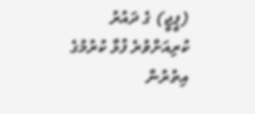(ޕީޖީ) ގެ ދައުރު ކުރިއަށްވުރެ ފުޅާ ކުރުމުގެ އިތުރުން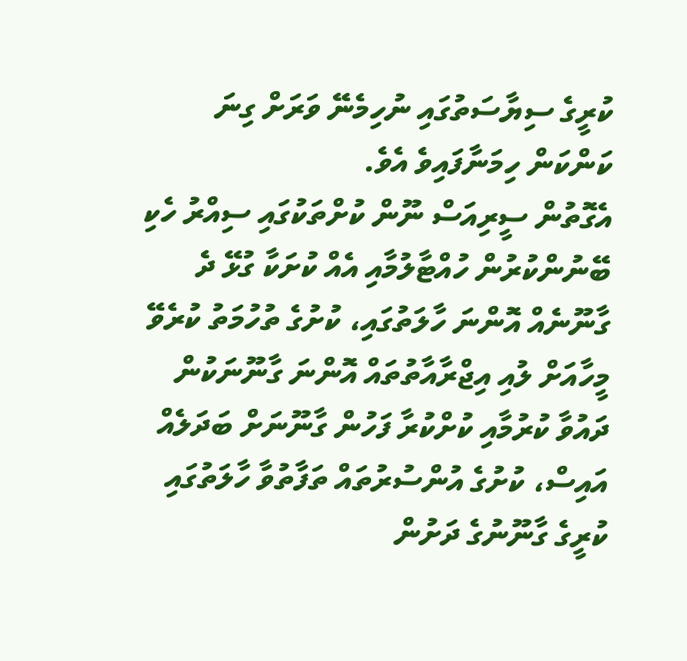ކުރީގެ ސިޔާސަތުގައި ނުހިމެނޭ ވަރަށް ގިނަ ކަންކަން ހިމަނާފައިވެ އެވެ.
އެގޮތުން ސީރިއަސް ނޫން ކުށްތަކުގައި ސިއްރު ހެކި ބޭނުންކުރުން ހުއްޓާލުމާއި އެއް ކުށަކާ ގުޅޭ ދެ ގާނޫނެއް އޮންނަ ހާލަތުގައި، ކުށުގެ ތުހުމަތު ކުރެވޭ މީހާއަށް ލުއި އިޖްރާއާތުތައް އޮންނަ ގާނޫނަކުން ދައުވާ ކުރުމާއި ކުށްކުރާ ފަހުން ގާނޫނަށް ބަދަލެއް އައިސް، ކުށުގެ އުންސުރުތައް ތަފާތުވާ ހާލަތުގައި ކުރީގެ ގާނޫނުގެ ދަށުން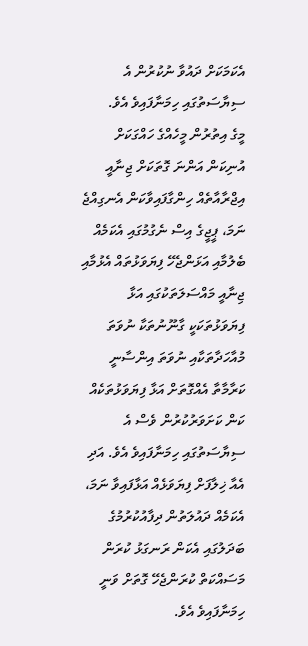އެކަމަކަށް ދައުވާ ނުކުރުން އެ ސިޔާސަތުގައި ހިމަނާފައިވެ އެވެ.
މީގެ އިތުރުން މީހެއްގެ ހައްގަކަށް އުނިކަން އަންނަ ގޮތަކަށް ޖިނާއީ އިޖްރާއާތެއް ހިންގާފައިވާކަން އެނގިއްޖެ ނަމަ، ޕީޖީގެ އިސް ނެގުމުގައި އެކަމެއް ބެލުމާއި އަޅަންޖެހޭ ފިޔަވަޅުތައް އެޅުމާއި ޖިނާއީ މައްސަލަތަކުގައި އަޅާ ފިޔަވަޅުތަކަކީ ގާނޫނުތަކާ ނުވަތަ މުއާހަދާތަކާއި ނުވަތަ އިންސާނީ ކަރާމާތާ އެއްގޮތަށް އަޅާ ފިޔަވަޅުތަކެއް ކަން ކަށަވަރުކުރުން ވެސް އެ ސިޔާސަތުގައި ހިމަނާފައިވެ އެވެ. އަދި އެއާ ޚިލާފަށް ފިޔަވަޅެއް އަޅާފައިވާ ނަމަ، އެކަމެއް ދައުލަތުން ދިފާއުކުރުމުގެ ބަދަލުގައި އެކަން ރަނގަޅު ކުރަން މަސައްކަތް ކުރަންޖެހޭ ގޮތަށް ވަނީ ހިމަނާފައިވެ އެވެ.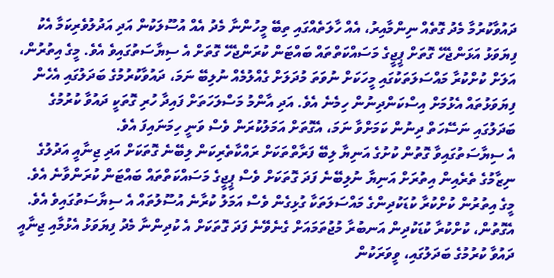ދައުވާކުރުމާ މެދު ގޮތެއް ނިންމާއިރު، އެއް ހާލަތެއްގައި ތިބޭ މީހުންނާ މެދު އެއް އުސޫލަކުން އަދި އަދުލުވެރިކަމާ އެކު ފިޔަވަޅު އަޅަންޖެހޭ ގޮތަށް ޕީޖީގެ މަސައްކަތްތައް ބައްޓަން ކުރަންޖެހޭ ގޮތަށް އެ ސިޔާސަތުގައިވެ އެވެ. މީގެ އިތުރުން، އަލަށް ކުށްކުރާ މައްސަލަތަކުގައި މީހަކަށް ނުވަތަ މުދަލަށް ގެއްލުމެއް ނުލިބޭ ނަމަ، ދައުވާކުރުމުގެ ބަދަލުގައި އެހެން ފިޔަވަޅުތައް އެޅުމަށް އިސްކަންދިނުން ހިމެނެ އެވެ. އަދި އާންމު މަސްލަހަތަށް ފައިދާ ހުރި ގޮތަކީ ދައުވާ ކުރުމުގެ ބަދަލުގައި ނަސޭހަތް ދިނުން ކަމަށްވާ ނަމަ، އެގޮތަށް އަމަލުކުރަން ވެސް ވަނީ ހިމަނައިފަ އެވެ.
އެ ސިޔާސަތުގައިވާ ގޮތުން ކުށުގެ އަނިޔާ ލިބޭ ފަރާތްތަކަށް ރައްކާތެރިކަން ލިބޭނެ ގޮތަކަށް އަދި ޖިނާއީ އަދުލުގެ ނިޒާމުގެ ތެރެއިން އިތުރަށް އަނިޔާ ނުލިބޭނެ ފަދަ ގޮތަކަށް ވެސް ޕީޖީގެ މަސައްކަތްތައް ބައްޓަން ކުރަންވާނެ އެވެ.
މީގެ އިތުރުން ކުށްކުރާ ކުޑަކުދިންގެ މައްސަލަތަކާ ގުޅިގެން ވެސް އަމަލު ކުރާނެ އުސޫލުތައް އެ ސިޔާސަތުގައިވެ އެވެ. އެގޮތުން، ކުށްކުރާ ކުޑަކުދިން އަނބުރާ މުޖުތަމައަށް ގެނެވޭނެ ފަދަ ގޮތަކަށް އެ ކުދިންނާ މެދު ފިޔަވަޅު އެޅުމާއި ޖިނާއީ ދައުވާ ކުރުމުގެ ބަދަލުގައި، ވީވަރަކުން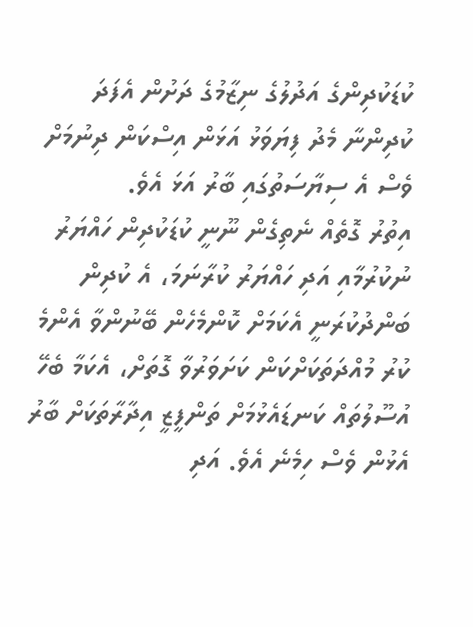ކުޑަކުދިންގެ އަދުލުގެ ނިޒާމުގެ ދަށުން އެފަދަ ކުދިންނާ މެދު ފިޔަވަޅު އަޅަން އިސްކަން ދިނުމަށް ވެސް އެ ސިޔާސަތުގައި ބާރު އަޅަ އެވެ.
އިތުރު ގޮތެއް ނެތިގެން ނޫނީ ކުޑަކުދިން ހައްޔަރު ނުކުރުމާއި އަދި ހައްޔަރު ކުރާނަމަ، އެ ކުދިން ބަންދުކުރަނީ އެކަމަށް ކޮންމެހެން ބޭނުންވާ އެންމެ ކުރު މުއްދަތަކަށްކަން ކަށަވަރުވާ ގޮތަށް، އެކަމާ ބެހޭ އުސޫލުތައް ކަނޑައެޅުމަށް ތަންފީޒީ އިދާރާތަކަށް ބާރު އެޅުން ވެސް ހިމެނެ އެވެ. އަދި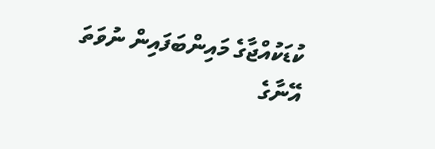ކުޑަކުއްޖާގެ މައިންބަފައިން ނުވަތަ އޭނާގެ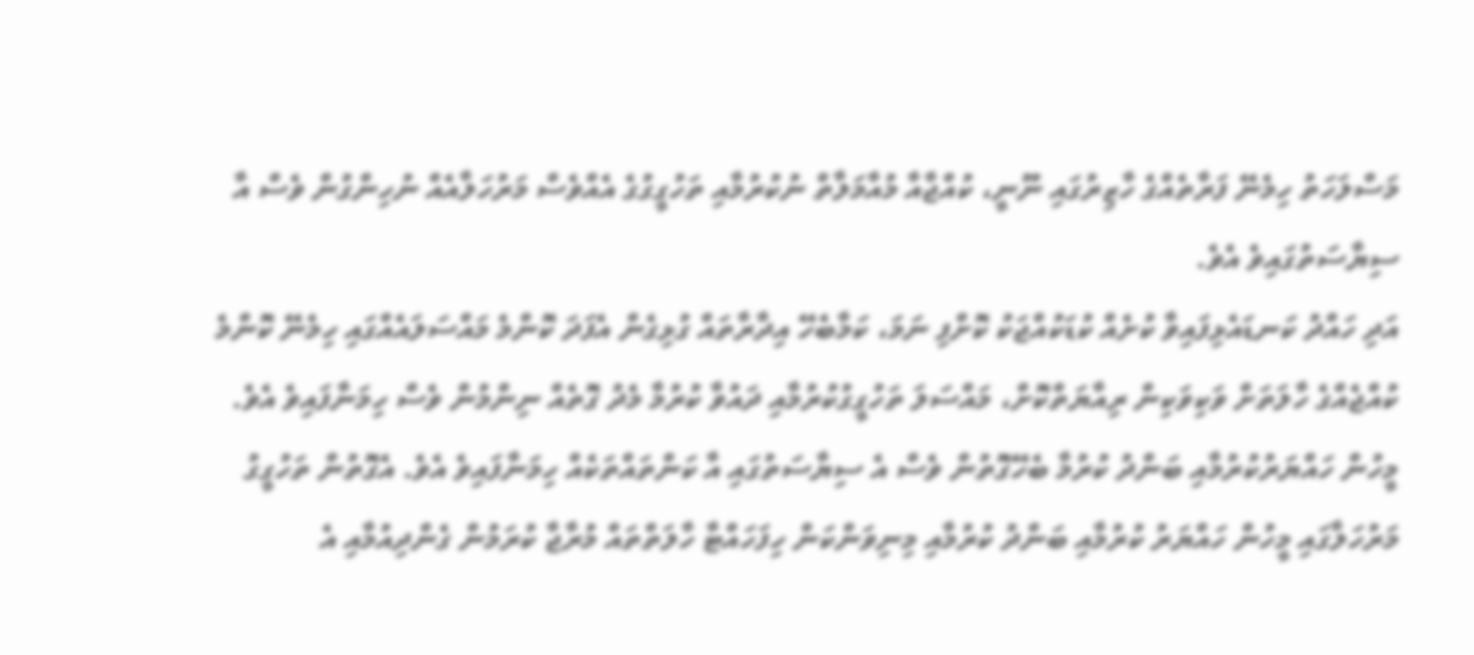މަސްލަހަތު ހިމެނޭ ފަރާތެއްގެ ހާޒިރުގައި ނޫނީ، ކުއްޖާއާ މުއާމަލާތް ނުކުރުމާއި ތަހުގީގުގެ އެއްވެސް މަރުހަލާއެއް ނުހިންގުން ވެސް އާ ސިޔާސަތުގައިވެ އެވެ.
އަދި ހައްދު ކަނޑައެޅިފައިވާ ކުށެއް ކުޑަކުއްޖަކު ކޮށްފި ނަމަ، ކަމާބެހޭ އިދާރާތައް ގުޅިގެން އެފަދަ ކޮންމެ މައްސަލައެއްގައި ހިމެނޭ ކޮންމެ ކުއްޖެއްގެ ހާލަތަށް ވަކިވަކިން ރިއާޔަތްކޮށް، މައްސަލަ ތަހުގީގުކުރުމާއި ދައުވާ ކުރުމާ މެދު ގޮތެއް ނިންމުން ވެސް ހިމަނާފައިވެ އެވެ.
މީހުން ހައްޔަރުކުރުމާއި ބަންދު ކުރުމާ ބެހޭގޮތުން ވެސް އެ ސިޔާސަތުގައި އާ ކަންތައްތަކެއް ހިމަނާފައިވެ އެވެ. އެގޮތުން ތަހުގީގު މަރުހަލާގައި މީހުން ހައްޔަރު ކުރުމާއި ބަންދު ކުރުމާއި މިނިވަންކަން ހިފަހައްޓާ ހާލަތްތައް މުރާޖާ ކުރަމުން ގެންދިއުމާއި އެ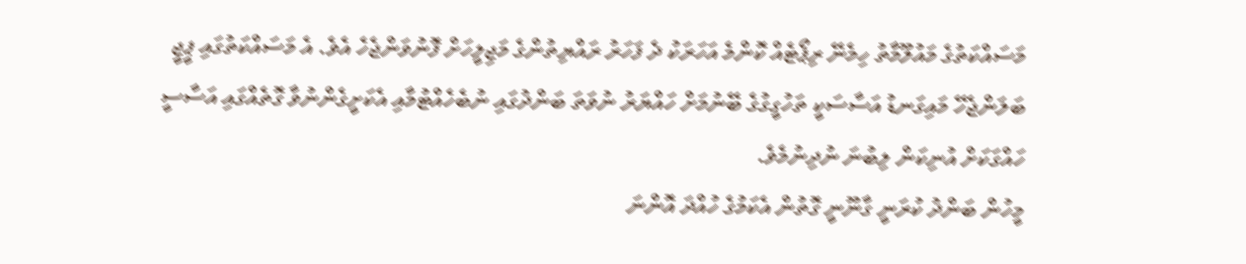މަސައްކަތުގެ މައުލޫމާތު ހިމެނޭ ރިޕޯޓެއް ކޮންމެ އަހަރަކު ދެ ފަހަރު ރައްޔިތުންގެ މަޖިލީހަށް ފޮނުވަންޖެހެ އެވެ. އެ މަސައްކަތުގައި ޕީޖީ ބަލަންޖެހޭ މައިގަނޑު އަސާސަކީ ތަހުގީގުގެ ބޭނުމަށް ހައްޔަރު ނުވަތަ ބަންދުގައި ނުބެހެއްޓުމާއި އެކަށީގެންނުވާ ގޮތެއްގައި އަސާސީ ހައްގަކަށް އުނިކަން ލިބުނަ ނުދިނުމެވެ.
މީހުން ބަންދު ކުރަނީ ގާނޫނީ ގޮތުން އެކަމުގެ ހުއްދަ އޮންނަ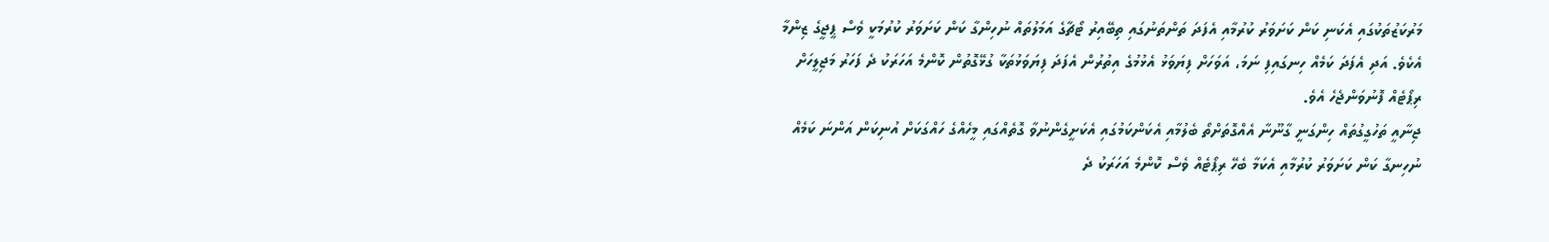މަރުކަޒުތަކުގައި އެކަނި ކަން ކަށަވަރު ކުރުމާއި އެފަދަ ތަންތަނުގައި ތިބޭއިރު ޓޯޗާގެ އަމަލުތައް ނުހިންގާ ކަން ކަށަވަރު ކުރުމަކީ ވެސް ޕީޖީގެ ޒިންމާ އެކެވެ. އަދި އެފަދަ ކަމެއް ހިނގައިފި ނަމަ، އަވަހަށް ފިޔަވަޅު އެޅުމުގެ އިތުރުން އެފަދަ ފިޔަވަޅުތަކާ ގުޅޭގޮތުން ކޮންމެ އަހަރަކު ދެ ފަހަރު މަޖިލީހަށް ރިޕޯޓެއް ފޮނުވަންޖެހެ އެވެ.
ޖިނާއީ ތަހުގީގުތައް ހިންގަނީ ގާނޫނާ އެއްގޮތަށްތޯ ބެލުމާއި އެކަންކަމުގައި އެކަށީގެންނުވާ ގޮތެއްގައި މީހެއްގެ ހައްގަކަށް އުނިކަން އަންނަ ކަމެއް ނުހިނގާ ކަން ކަށަވަރު ކުރުމާއި އެކަމާ ބެހޭ ރިޕޯޓެއް ވެސް ކޮންމެ އަހަރަކު ދެ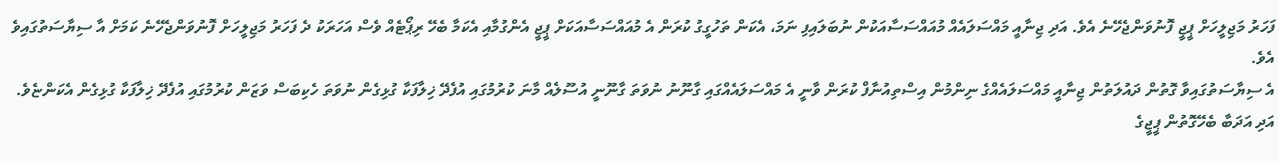ފަހަރު މަޖިލީހަށް ޕީޖީ ފޮނުވަންޖެހޭނެ އެވެ. އަދި ޖިނާއީ މައްސަލައެއް މުއައްސަސާއަކުން ނުބަލައިފި ނަމަ، އެކަން ތަހުގީގު ކުރަން އެ މުއައްސަސާއަކަށް ޕީޖީ އެންގުމާއި އެކަމާ ބެހޭ ރިޕޯޓެއް ވެސް އަހަރަކު ދެ ފަހަރު މަޖިލީހަށް ފޮނުވަންޖެހޭނެ ކަމަށް އާ ސިޔާސަތުގައިވެ އެވެ.
އެ ސިޔާސަތުގައިވާ ގޮތުން ދައުލަތުން ޖިނާއީ މައްސަލައެއްގެ ނިންމުން އިސްތިއުނާފް ކުރަން ވާނީ އެ މައްސަލައެއްގައި ގާނޫނު ނުވަތަ ގާނޫނީ އުސޫލެއް މާނަ ކުރުމުގައި އުފެދޭ ޚިލާފަކާ ގުޅިގެން ނުވަތަ ހެކިބަސް ވަޒަން ކުރުމުގައި އުފެދޭ ޚިލާފަކާ ގުޅިގެން އެކަންޏެވެ. އަދި އަދަބާ ބެހޭގޮތުން ޕީޖީގެ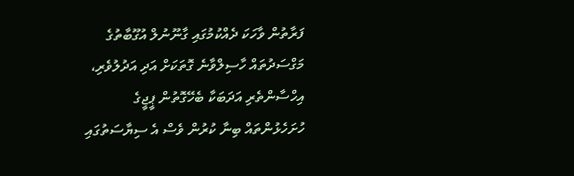ފަރާތުން ވާހަކަ ދެއްކުމުގައި ގާނޫނުލް އުގޫބާތުގެ މަގްސަދުތައް ހާސިލްވާނެ ގޮތަކަށް އަދި އަދުލުވެރި، އިހްސާންތެރި އަދަބަކާ ބެހޭގޮތުން ޕީޖީގެ ހުށަހެޅުންތައް ބިނާ ކުރުން ވެސް އެ ސިޔާސަތުގައި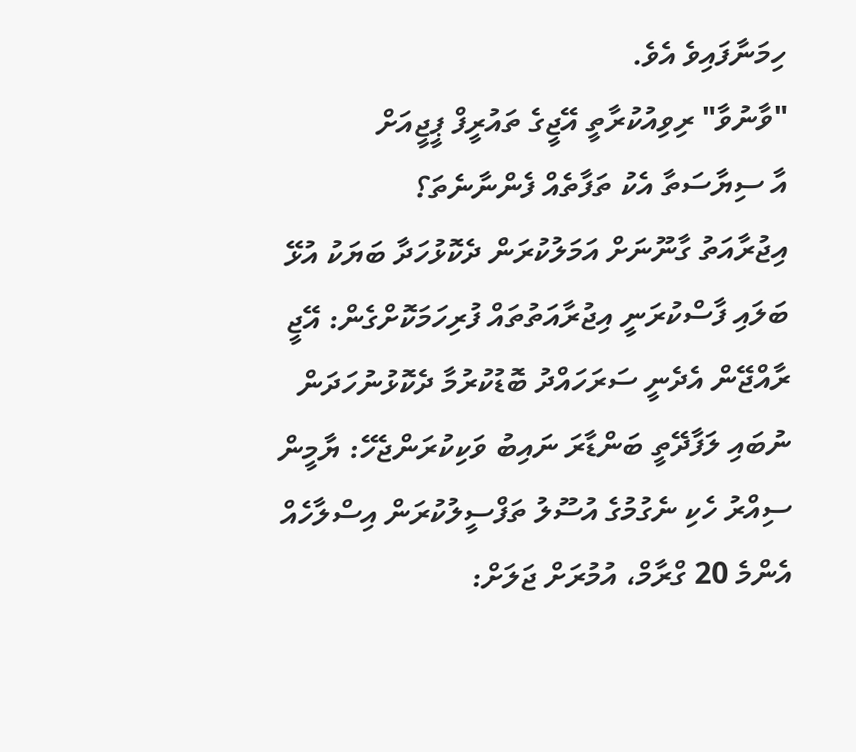ހިމަނާފައިވެ އެވެ.
"ވާނުވާ" ރިވިއުކުރާތީ އޭޖީގެ ތައުރީފް ޕީޖީއަށް
އާ ސިޔާސަތާ އެކު ތަފާތެއް ފެންނާނެތަ؟
އިޖުރާއަތު ގާނޫނަށް އަމަލުކުރަން ދެކޮޅުހަދާ ބަޔަކު އުޅޭ
ބަލައި ފާސްކުރަނީ އިޖުރާއަތުތައް ފުރިހަމަކޮށްގެން: އޭޖީ
ރާއްޖޭން އެދެނީ ސަރަހައްދު ބޮޑުކުރުމާ ދެކޮޅުނުހަދަން
ނުބައި ލަފާދޭތީ ބަންޑާރަ ނައިބު ވަކިކުރަންޖެހޭ: ޔާމީން
ސިއްރު ހެކި ނެގުމުގެ އުސޫލު ތަފްސީލުކުރަން އިސްލާހެއް
އެންމެ 20 ގްރާމް، އުމުރަށް ޖަލަށް: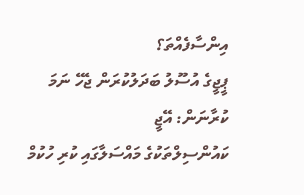އިންސާފެއްތަ؟
ޕީޖީގެ އުސޫލު ބަދަލުކުރަން ޖެހޭ ނަމަ ކުރާނަން: އޭޖީ
ކައުންސިލްތަކުގެ މައްސަލާގައި ކުރި ހުކުމް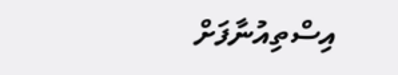އިސްތިއުނާފަށް